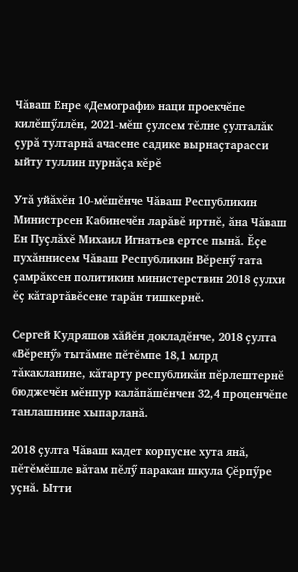Чăваш Енре «Демографи» наци проекчĕпе килĕшӳллĕн, 2021-мĕш ҫулсем тĕлне ҫулталăк ҫурă тултарнă ачасене садике вырнаҫтарасси ыйту туллин пурнăҫа кĕрĕ

Утă уйăхĕн 10-мĕшĕнче Чăваш Республикин Министрсен Кабинечĕн ларăвĕ иртнĕ, ăна Чăваш Ен Пуҫлăхĕ Михаил Игнатьев ертсе пынă. Ĕҫе пухăннисем Чăваш Республикин Вĕренӳ тата ҫамрăксен политикин министерствин 2018 ҫулхи ĕҫ кăтартăвĕсене тарăн тишкернĕ.

Сергей Кудряшов хăйĕн докладĕнче, 2018 ҫулта «Вĕренӳ» тытăмне пĕтĕмпе 18,1 млрд тăкакланине, кăтарту республикăн пĕрлештернĕ бюджечĕн мĕнпур калăпăшĕнчен 32,4 проценчĕпе танлашнине хыпарланă.

2018 ҫулта Чăваш кадет корпусне хута янă, пĕтĕмĕшле вăтам пĕлӳ паракан шкула Ҫĕрпӳре уҫнă. Ытти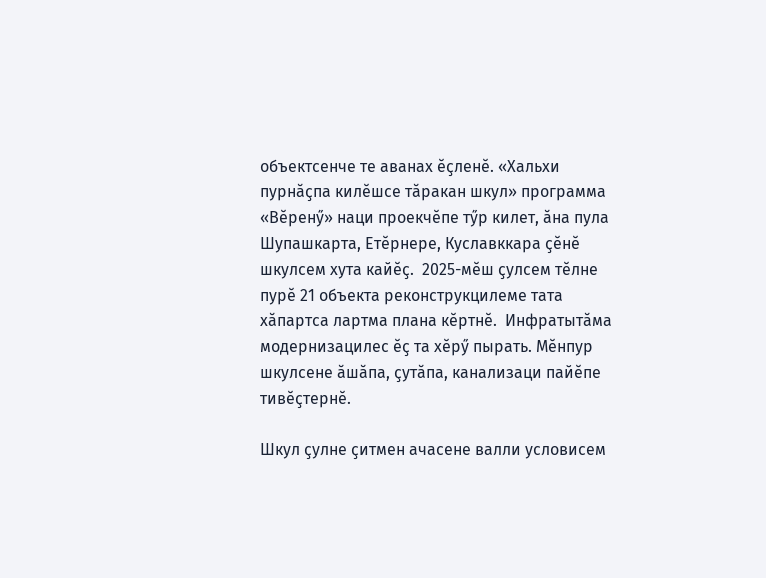объектсенче те аванах ĕҫленĕ. «Хальхи пурнăҫпа килĕшсе тăракан шкул» программа «Вĕренӳ» наци проекчĕпе тӳр килет, ăна пула Шупашкарта, Етĕрнере, Куславккара ҫĕнĕ шкулсем хута кайĕҫ.  2025-мĕш ҫулсем тĕлне пурĕ 21 объекта реконструкцилеме тата хăпартса лартма плана кĕртнĕ.  Инфратытăма модернизацилес ĕҫ та хĕрӳ пырать. Мĕнпур шкулсене ăшăпа, ҫутăпа, канализаци пайĕпе тивĕҫтернĕ.

Шкул ҫулне ҫитмен ачасене валли условисем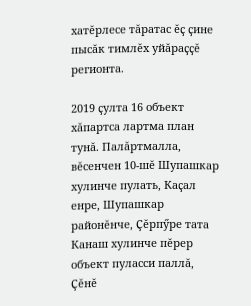хатĕрлесе тăратас ĕҫ ҫине пысăк тимлĕх уйăраҫҫĕ регионта.

2019 ҫулта 16 объект хăпартса лартма план тунă. Палăртмалла, вĕсенчен 10-шĕ Шупашкар хулинче пулать, Каҫал енре, Шупашкар районĕнче, Ҫĕрпӳре тата Канаш хулинче пĕрер объект пуласси паллă, Ҫĕнĕ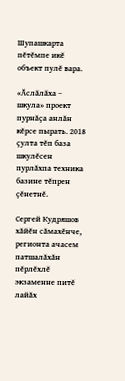Шупашкарта пĕтĕмпе икĕ объект пулĕ вара.

«Ӑслӑлӑха – шкула» проект пурнăҫа анлăн кĕрсе пырать. 2018 ҫулта тĕп база шкулĕсен пурлăхпа техника базине тĕпрен ҫĕнетнĕ.

Сергей Кудряшов хăйĕн сăмахĕнче, регионта ачасем патшалăхăн пĕрлĕхлĕ экзаменне питĕ лайăх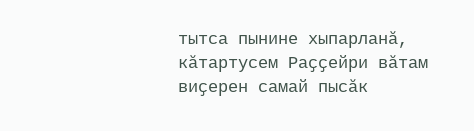тытса пынине хыпарланă, кăтартусем Раҫҫейри вăтам виҫерен самай пысăк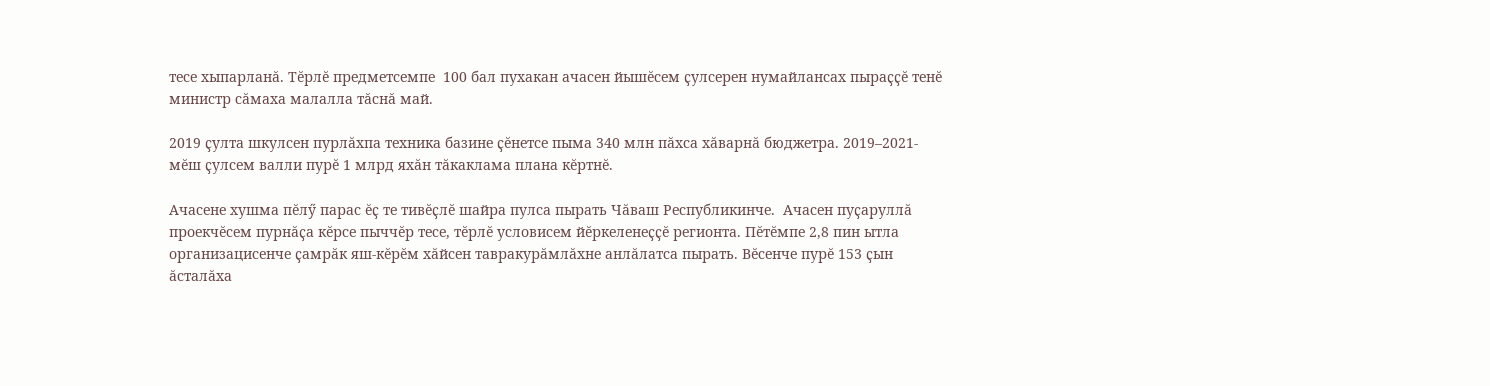тесе хыпарланă. Тĕрлĕ предметсемпе  100 бал пухакан ачасен йышĕсем ҫулсерен нумайлансах пыраҫҫĕ тенĕ министр сăмаха малалла тăснă май.

2019 ҫулта шкулсен пурлăхпа техника базине ҫĕнетсе пыма 340 млн пăхса хăварнă бюджетра. 2019–2021-мĕш ҫулсем валли пурĕ 1 млрд яхăн тăкаклама плана кĕртнĕ.

Ачасене хушма пĕлӳ парас ĕҫ те тивĕҫлĕ шайра пулса пырать Чăваш Республикинче.  Ачасен пуҫаруллă проекчĕсем пурнăҫа кĕрсе пыччĕр тесе, тĕрлĕ условисем йĕркеленеҫҫĕ регионта. Пĕтĕмпе 2,8 пин ытла  организацисенче ҫамрăк яш-кĕрĕм хăйсен тавракурăмлăхне анлăлатса пырать. Вĕсенче пурĕ 153 ҫын ăсталăха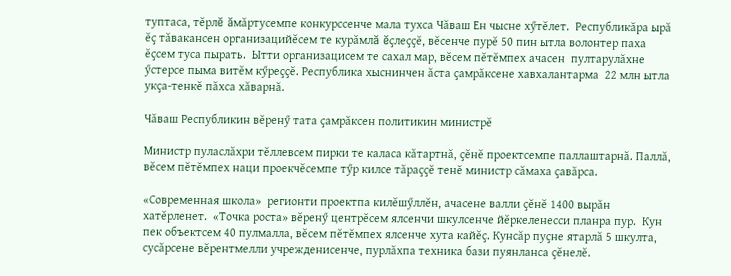туптаса, тĕрлĕ ăмăртусемпе конкурссенче мала тухса Чăваш Ен чысне хӳтĕлет.  Республикăра ырă ĕҫ тăвакансен организацийĕсем те курăмлă ĕҫлеҫҫĕ, вĕсенче пурĕ 50 пин ытла волонтер паха ĕҫсем туса пырать.  Ытти организацисем те сахал мар, вĕсем пĕтĕмпех ачасен  пултарулăхне ӳстерсе пыма витĕм кӳреҫҫĕ. Республика хыснинчен ăста ҫамрăксене хавхалантарма  22 млн ытла укҫа-тенкĕ пăхса хăварнă.

Чăваш Республикин вĕренӳ тата ҫамрăксен политикин министрĕ

Министр пуласлăхри тĕллевсем пирки те каласа кăтартнă, ҫĕнĕ проектсемпе паллаштарнă. Паллă, вĕсем пĕтĕмпех наци проекчĕсемпе тӳр килсе тăраҫҫĕ тенĕ министр сăмаха ҫавăрса.

«Современная школа»  регионти проектпа килĕшӳллĕн, ачасене валли ҫĕнĕ 1400 вырăн хатĕрленет.  «Точка роста» вĕренӳ центрĕсем ялсенчи шкулсенче йĕркеленесси планра пур.  Кун пек объектсем 40 пулмалла, вĕсем пĕтĕмпех ялсенче хута кайĕҫ. Кунсăр пуҫне ятарлă 5 шкулта, сусăрсене вĕрентмелли учрежденисенче, пурлăхпа техника бази пуянланса ҫĕнелĕ.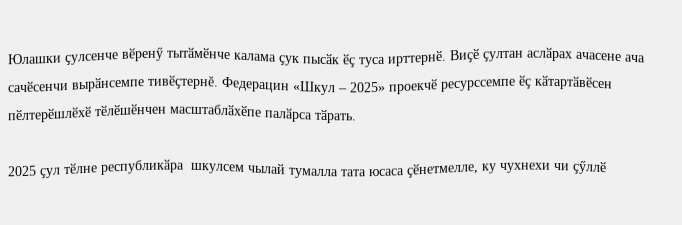Юлашки ҫулсенче вӗренӳ тытӑмӗнче калама ҫук пысӑк ӗҫ туса ирттернӗ. Виҫӗ ҫултан аслӑрах ачасене ача сачӗсенчи вырӑнсемпе тивӗҫтернĕ. Федерацин «Шкул – 2025» проекчӗ ресурссемпе ӗҫ кӑтартӑвӗсен пӗлтерӗшлӗхӗ тӗлӗшӗнчен масштаблӑхӗпе палӑрса тӑрать.

2025 ҫул тӗлне республикӑра  шкулсем чылай тумалла тата юсаса ҫӗнетмелле, ку чухнехи чи ҫӳллӗ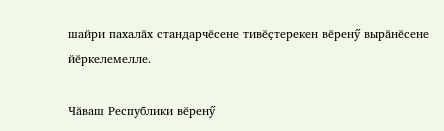шайри пахалӑх стандарчӗсене тивӗҫтерекен вӗренӳ вырӑнӗсене йӗркелемелле.

Чӑваш Республики вӗренӳ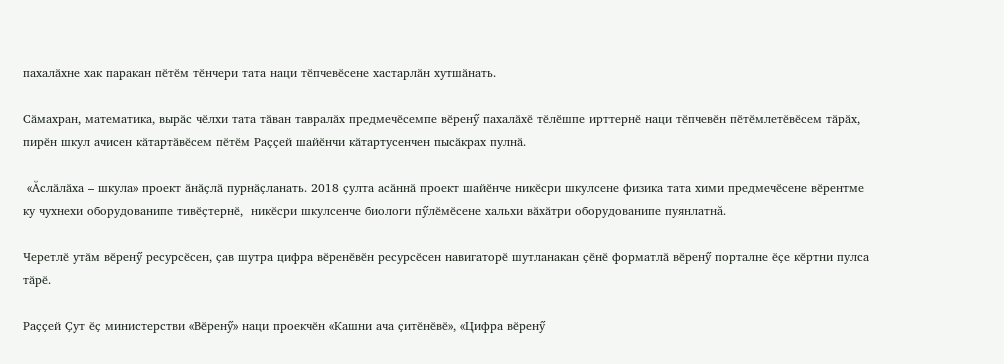пахалӑхне хак паракан пӗтӗм тӗнчери тата наци тӗпчевӗсене хастарлӑн хутшӑнать.

Сӑмахран, математика, вырӑс чӗлхи тата тӑван тавралӑх предмечӗсемпе вӗренӳ пахалӑхӗ тӗлӗшпе ирттернӗ наци тӗпчевӗн пӗтӗмлетӗвӗсем тӑрӑх, пирӗн шкул ачисен кӑтартӑвӗсем пӗтӗм Раҫҫей шайӗнчи кӑтартусенчен пысӑкрах пулнӑ.

 «Ӑслӑлӑха – шкула» проект ӑнӑҫлӑ пурнӑҫланать. 2018 ҫулта асӑннӑ проект шайӗнче никӗсри шкулсене физика тата хими предмечӗсене вӗрентме ку чухнехи оборудованипе тивӗҫтернӗ,  никӗсри шкулсенче биологи пӳлӗмӗсене хальхи вӑхӑтри оборудованипе пуянлатнă.

Черетлӗ утӑм вӗренӳ ресурсӗсен, ҫав шутра цифра вӗренӗвӗн ресурсӗсен навигаторӗ шутланакан ҫӗнӗ форматлӑ вӗренӳ порталне ӗҫе кӗртни пулса тӑрӗ.

Раҫҫей Ҫут ӗҫ министерстви «Вӗренӳ» наци проекчӗн «Кашни ача ҫитӗнӗвӗ», «Цифра вӗренӳ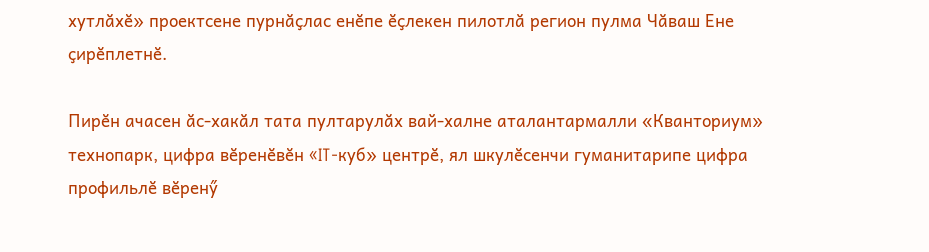хутлӑхӗ» проектсене пурнӑҫлас енӗпе ӗҫлекен пилотлӑ регион пулма Чӑваш Ене ҫирӗплетнӗ.

Пирӗн ачасен ӑс-хакӑл тата пултарулӑх вай-халне аталантармалли «Кванториум» технопарк, цифра вӗренӗвӗн «IT-куб» центрӗ, ял шкулӗсенчи гуманитарипе цифра профильлӗ вӗренӳ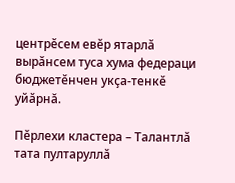центрӗсем евӗр ятарлӑ вырӑнсем туса хума федераци бюджетӗнчен укҫа-тенкӗ уйӑрнă.

Пӗрлехи кластера – Талантлӑ тата пултаруллӑ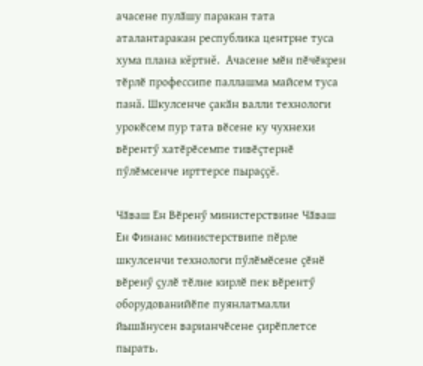ачасене пулӑшу паракан тата аталантаракан республика центрне туса хума плана кĕртнĕ.  Ачасене мӗн пӗчӗкрен тӗрлӗ профессипе паллашма майсем туса панă. Шкулсенче ҫакӑн валли технологи урокӗсем пур тата вӗсене ку чухнехи вӗрентӳ хатӗрӗсемпе тивӗҫтернӗ пӳлӗмсенче ирттерсе пыраҫҫĕ.

Чӑваш Ен Вӗренӳ министерствине Чӑваш Ен Финанс министерствипе пӗрле шкулсенчи технологи пӳлӗмӗсене ҫӗнӗ вӗренӳ ҫулӗ тӗлне кирлӗ пек вӗрентӳ оборудованийӗпе пуянлатмалли йышӑнусен варианчӗсене ҫирӗплетсе пырать.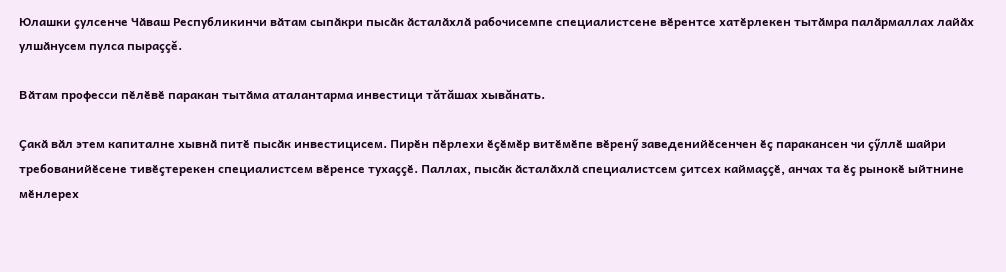Юлашки ҫулсенче Чӑваш Республикинчи вӑтам сыпӑкри пысӑк ӑсталӑхлӑ рабочисемпе специалистсене вӗрентсе хатӗрлекен тытӑмра палӑрмаллах лайӑх улшӑнусем пулса пыраҫҫĕ.

Вӑтам професси пӗлӗвӗ паракан тытӑма аталантарма инвестици тăтăшах хывăнать.

Ҫакӑ вӑл этем капиталне хывнӑ питӗ пысӑк инвестицисем. Пирӗн пӗрлехи ӗҫӗмӗр витӗмӗпе вӗренӳ заведенийӗсенчен ӗҫ паракансен чи ҫӳллӗ шайри требованийӗсене тивӗҫтерекен специалистсем вӗренсе тухаҫҫӗ. Паллах, пысӑк ӑсталӑхлӑ специалистсем ҫитсех каймаҫҫӗ, анчах та ӗҫ рынокӗ ыйтнине мӗнлерех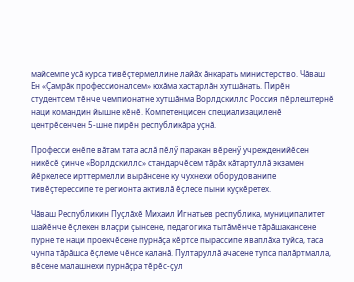майсемпе усӑ курса тивӗҫтермеллине лайӑх ăнкарать министерство. Чӑваш Ен «Ҫамрӑк профессионалсем» юхӑма хастарлӑн хутшӑнать. Пирӗн студентсем тӗнче чемпионатне хутшӑнма Ворлдскиллс Россия пӗрлештернӗ наци командин йышне кӗнӗ. Компетенцисен специализациленӗ центрӗсенчен 5-шне пирӗн республикӑра уҫнӑ.

Професси енӗпе вӑтам тата аслӑ пӗлӳ паракан вӗренӳ учрежденийӗсен никӗсӗ ҫинче «Ворлдскиллс» стандарчӗсем тӑрӑх кӑтартуллӑ экзамен йӗркелесе ирттермелли вырӑнсене ку чухнехи оборудованипе тивӗҫтерессипе те регионта активлă ĕҫлесе пыни куҫкĕретех.

Чăваш Республикин Пуҫлăхĕ Михаил Игнатьев республика, муниципалитет шайĕнче ĕҫлекен влаҫри ҫынсене, педагогика тытăмĕнче тăрăшакансене пурне те наци проекчĕсене пурнăҫа кĕртсе пырассипе яваплăха туйса, таса чунпа тăрăшса ĕҫлеме чĕнсе каланă. Пултаруллă ачасене тупса палăртмалла, вĕсене малашнехи пурнăҫра тĕрĕс-ҫул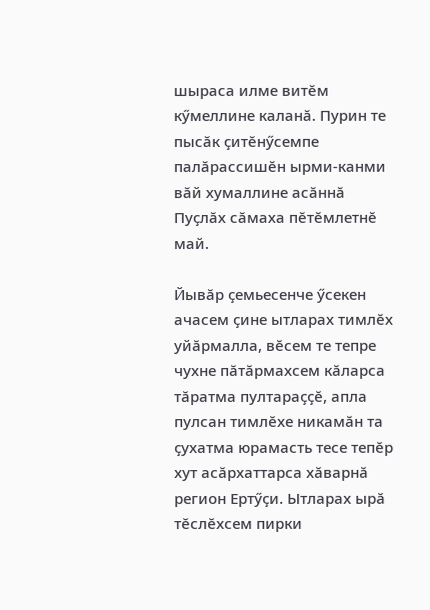шыраса илме витĕм кӳмеллине каланă. Пурин те пысăк ҫитĕнӳсемпе палăрассишĕн ырми-канми вăй хумаллине асăннă Пуҫлăх сăмаха пĕтĕмлетнĕ май.

Йывăр ҫемьесенче ӳсекен ачасем ҫине ытларах тимлĕх уйăрмалла, вĕсем те тепре чухне пăтăрмахсем кăларса тăратма пултараҫҫĕ, апла пулсан тимлĕхе никамăн та ҫухатма юрамасть тесе тепĕр хут асăрхаттарса хăварнă регион Ертӳҫи. Ытларах ырă тĕслĕхсем пирки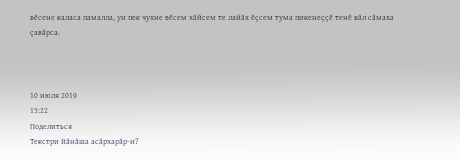вĕсене каласа памалла, ун пек чухне вĕсем хăйсем те лайăх ĕҫсем тума пикенеҫҫĕ тенĕ вăл сăмаха ҫавăрса.



10 июля 2019
15:22
Поделиться
Текстри йӑнӑша асӑрхарӑр-и?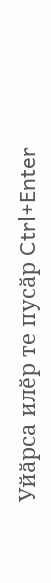Уйӑрса илӗр те пусӑр Ctrl+Enter